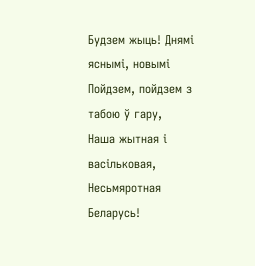Будзем жыць! Днямі яснымі, новымі
Пойдзем, пойдзем з табою ў гару,
Наша жытная і васільковая,
Несьмяротная Беларусь!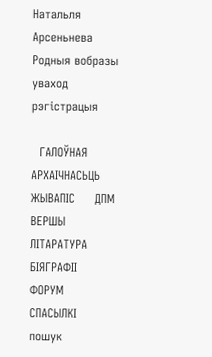Натальля Арсеньнева
Родныя вобразы
уваход      рэгiстрацыя

  ГАЛОЎНАЯ     АРХАІЧНАСЬЦЬ     ЖЫВАПІС     ДПМ     ВЕРШЫ     ЛІТАРАТУРА     БІЯГРАФІІ     ФОРУМ     СПАСЫЛКІ
пошук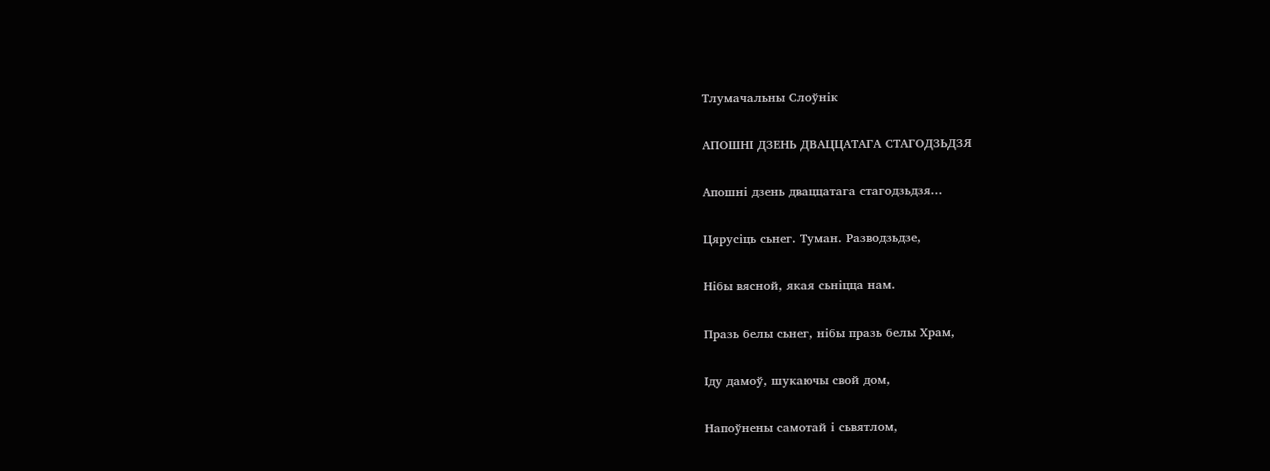Тлумачальны Слоўнік

АПОШНІ ДЗЕНЬ ДВАЦЦАТАГА СТАГОДЗЬДЗЯ

Апошні дзень дваццатага стагодзьдзя...

Цярусіць сьнег. Туман. Разводзьдзе,

Нібы вясной, якая сьніцца нам.

Празь белы сьнег, нібы празь белы Храм,

Іду дамоў, шукаючы свой дом,

Напоўнены самотай і сьвятлом,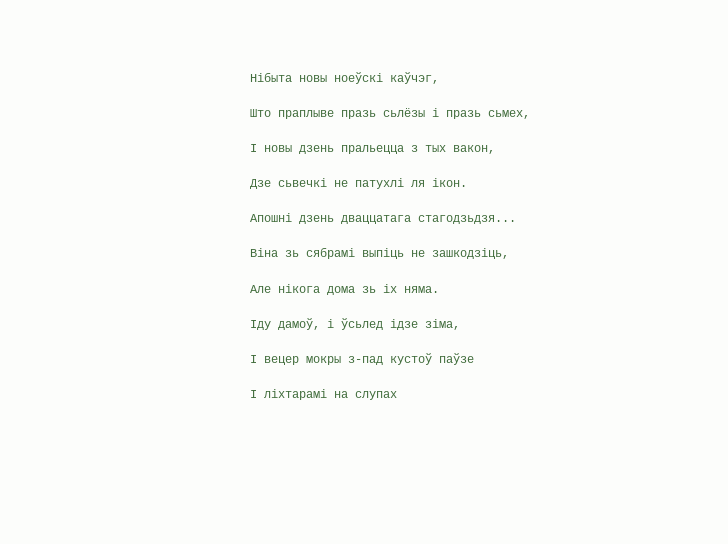Нібыта новы ноеўскі каўчэг,

Што праплыве празь сьлёзы і празь сьмех,

І новы дзень пральецца з тых вакон,

Дзе сьвечкі не патухлі ля ікон.

Апошні дзень дваццатага стагодзьдзя...

Віна зь сябрамі выпіць не зашкодзіць,

Але нікога дома зь іх няма.

Іду дамоў, і ўсьлед ідзе зіма,

І вецер мокры з-пад кустоў паўзе

І ліхтарамі на слупах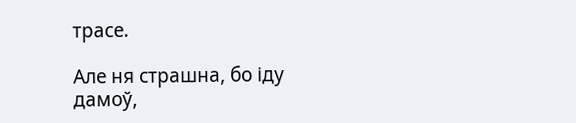трасе.

Але ня страшна, бо іду дамоў,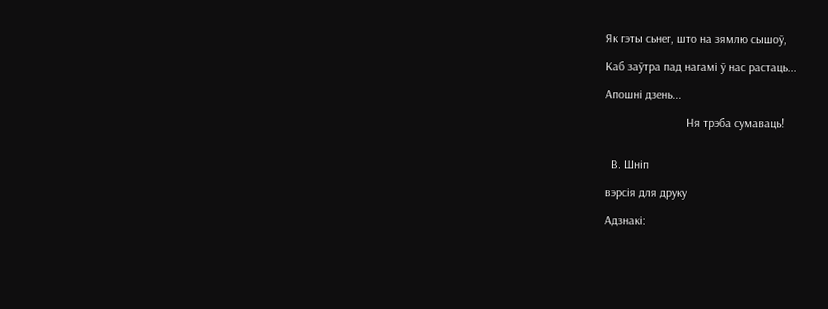Як гэты сьнег, што на зямлю сышоў,

Каб заўтра пад нагамі ў нас растаць...

Апошні дзень...

                           Ня трэба сумаваць!


  В. Шніп

вэрсія для друку

Адзнакi: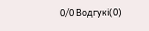0/0 Водгукі(0)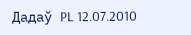Дадаў PL 12.07.2010